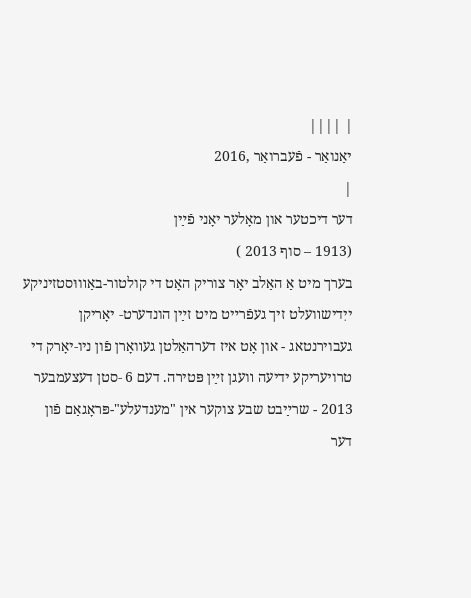| ||||
יאַנואַר - פֿעברואַר ,2016
|
דער דיכטער און מאָלער יאָני פֿײַן
(1913 – סוף 2013 )
בערך מיט אַ האַלב יאָר צוריק האָט די קולטור-באַװוּסטזיניקע ייִדישװעלט זיך געפֿרײט מיט זײַן הונדערט‑ יאָריקן געבוירנטאג - און אָט איז דערהאַלטן געװאָרן פֿון ניו‑יאָרק די טרויעריקע ידיעה װעגן זײַן פּטירה. דעם 6 ‑סטן דעצעמבער 2013 - שרײַבט שבע צוקער אין "מענדעלע"-פּראָגאַם פֿון דער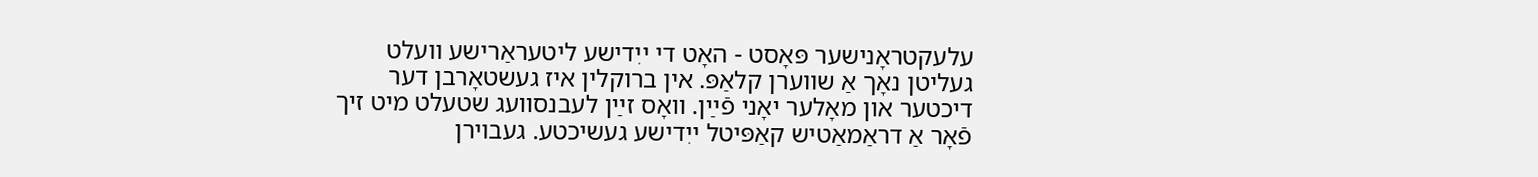עלעקטראָנישער פּאָסט - האָט די ייִדישע ליטעראַרישע װעלט געליטן נאָך אַ שװערן קלאַפּ. אין ברוקלין איז געשטאָרבן דער דיכטער און מאָלער יאָני פֿײַן. װאָס זײַן לעבנסװעג שטעלט מיט זיך פֿאָר אַ דראַמאַטיש קאַפּיטל ייִדישע געשיכטע. געבוירן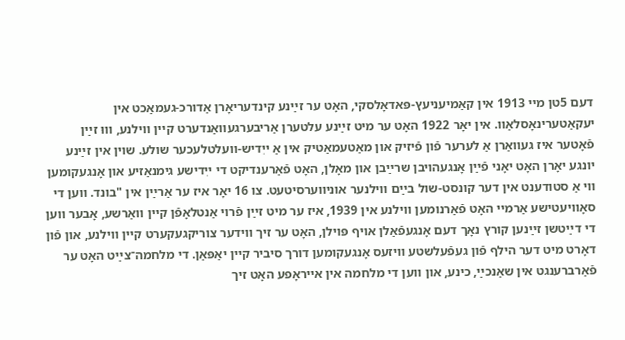דעם 5טן מײ 1913 אין קאַמיעניעץ‑פּאדאָלסקי, האָט ער זײַנע קינדעריאָרן אַדורכ-געמאַכט אין יעקאַטערינאָסלאַװ. אין יאָר 1922 האָט ער מיט זײַנע עלטערן אַריבערגעװאַנדערט קײן װילנע, װוּ זײַן פֿאָטער איז געװאַרן אַ לערער פֿון פֿיזיק און מאַטעמאַטיק אין אַ ייִדיש‑װעלטלעכער שולע. שוין אין זײַנע יונגע יאָרן האָט יאָני פֿײַן אָנגעהויבן שרײַבן און מאָלן, האָט פֿאַרענדיקט די ייִדישע גימנאַזיע און אָנגעקומען װי אַ סטודענט אין דער קונסט‑שול בײַם װילנער אוניװערסיטעט. צו 16 יאָר איז ער אַרײַן אין "בונד. ווען די סאָוויעטישע אַרמײ האָט פֿאַרנומען ווילנע אין 1939, איז ער מיט זײַן פֿרוי אַנטלאָפֿן קיין וואַרשע, אָבער ווען די דײַטשן זײַנען קורץ נאָך דעם אָנגעפֿאַלן אויף פּוילן, האָט ער זיך װידער צוריקגעקערט קיין ווילנע, און פֿון דאָרט מיט דער הילף פֿון געפֿעלשטע וויזעס אָנגעקומען דורך סיביר קיין יאַפּאַן. די מלחמה־צײַט האָט ער פֿאַרברענגט אין שאַנכײַ, כינע, און ווען די מלחמה אין אייראָפע האָט זיך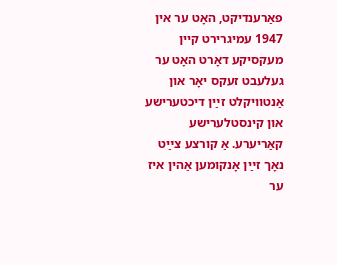פאַרענדיקט, האָט ער אין 1947 עמיגרירט קיין מעקסיקע דאָרט האָט ער געלעבט זעקס יאָר און אַנטװיקלט זײַן דיכטערישע און קינסטלערישע קאַריערע. אַ קורצע צײַט נאָך זײַן אָנקומען אַהין איז ער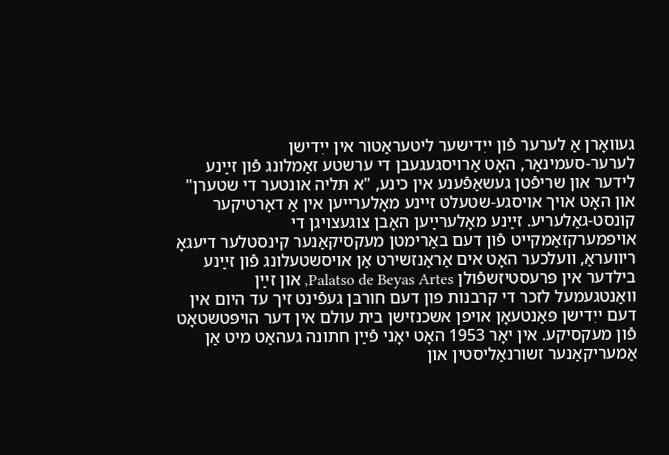געװאָרן אַ לערער פֿון ייִדישער ליטעראַטור אין ייִדישן לערער‑סעמינאַר, האָט אַרויסגעגעבן די ערשטע זאַמלונג פֿון זײַנע לידער און שריפֿטן געשאַפֿענע אין כינע, "א תּליה אונטער די שטערן" און האָט אויך אויסגע-שטעלט זיינע מאָלערייען אין אַ דאָרטיקער קונסט‑גאַלעריע. זײַנע מאָלערײַען האָבן צוגעצויגן די אויפמערקזאַמקייט פֿון דעם באַרימטן מעקסיקאַנער קינסטלער דיעגאָ ריװעראַ, וועלכער האָט אים אַראַנזשירט אַן אויסשטעלונג פֿון זײַנע בילדער אין פּרעסטיזשפֿולן Palatso de Beyas Artes, און זײַן װאַנטגעמעל לזכר די קרבנות פון דעם חורבּן געפֿינט זיך עד היום אין דעם ייִדישן פּאַנטעאָן אויפן אשכנזישן בית עולם אין דער הויפּטשטאָט פֿון מעקסיקע. אין יאָר 1953 האָט יאָני פֿײַן חתונה געהאַט מיט אַן אַמעריקאַנער זשורנאַליסטין און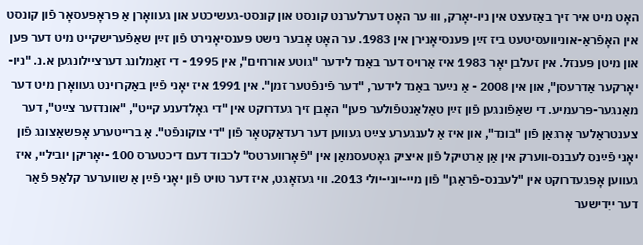האָט מיט איר זיך באַזעצט אין ניו‑יאָרק, װוּ ער האָט דערלערנט קונסט און קונסט‑געשיכטע און געװאָרן אַ פּראָפּעסאָר פֿון קונסט אין האָפֿראַ-אוניוועסיטעט ביז זײַן פּענסיאָנירן אין 1983. ער האָט אָבער נישט פּענסיאָנירט פֿון זײַן שאַפֿערישקייט מיט דער פּען און מיטן פּענזל. אין זעלבן יאָר 1983 איז אַרויס דער באַנד לידער "גוטע אורחים", אין 1995 - די זאַמלונג דערציילונגען א.נ. "ניו-יאָרקער אַדרעסן", און אין 2008 - אַ נײַער באַנד לידער, "דער פֿינפֿטער זמן". אין 1991 איז יאָני פֿײַן באַקרוינט געװאָרן מיט דער מאַנגער-פּרעמיע. די שאַפֿונגען פֿון זײַן טאַלאַנטפֿולער פען" האָבן זיך געדרוקט אין "די גאָלדענע קייט", "אונדזער צײַט", דער צענטראַלער אָרגאַן פֿון "בונד", און איז אַ לענגערע צײַט געװען דער רעדאַקטאָר פֿון "די צוקונפֿט". אַ ברייטערע אָפּשאַצונג פֿון יאָני פֿײַנס לעבנס‑װערק אין אַן אַרטיקל פֿון איציק גאָטעסמאַן אין "פֿאָרװערטס" לכבוד דעם דיכטערס 100 -יאָריקן יוביליי, איז געװען אָפּגעדרוקט אין "לעבנס-פֿראַגן" פֿון מײ-יוני-יולי 2013. װי געזאָגט, איז דער טויט פֿון יאָני פֿײַן אַ שװערער קלאַפּ פֿאַר דער ייִדישער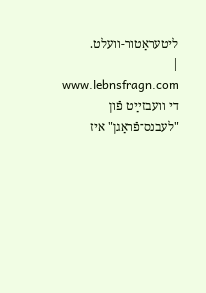ליטעראַטור-װעלט.
|
www.lebnsfragn.com
די װעבזײַט פֿון "לעבנס־פֿראַגן" איז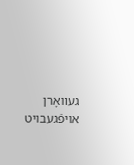געװאָרן אויפֿגעבויט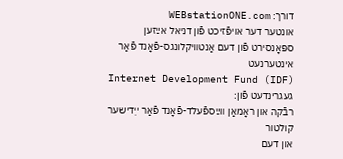דורך: WEBstationONE.com
אונטער דער אויפֿזיכט פֿון דניאל אײַזען
ספּאָנסירט פֿון דעם אַנטװיקלונגס-פֿאָנד פֿאַר אינטערנעט
Internet Development Fund (IDF) געגרינדעט פֿון:
רבֿקה און ראָמאַן װײַספֿעלד-פֿאָנד פֿאַר ייִדישער קולטור
און דעם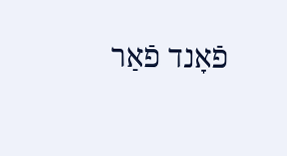פֿאָנד פֿאַר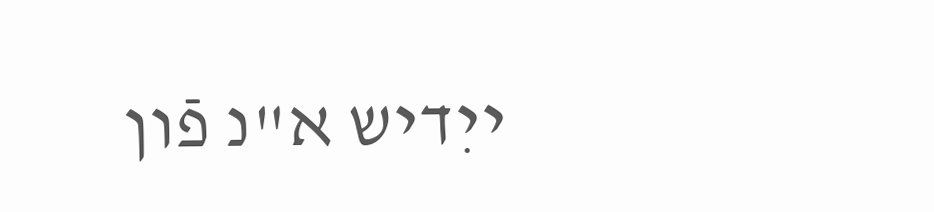ייִדיש א"נ פֿון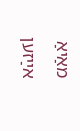מאַיאַ אײַזען